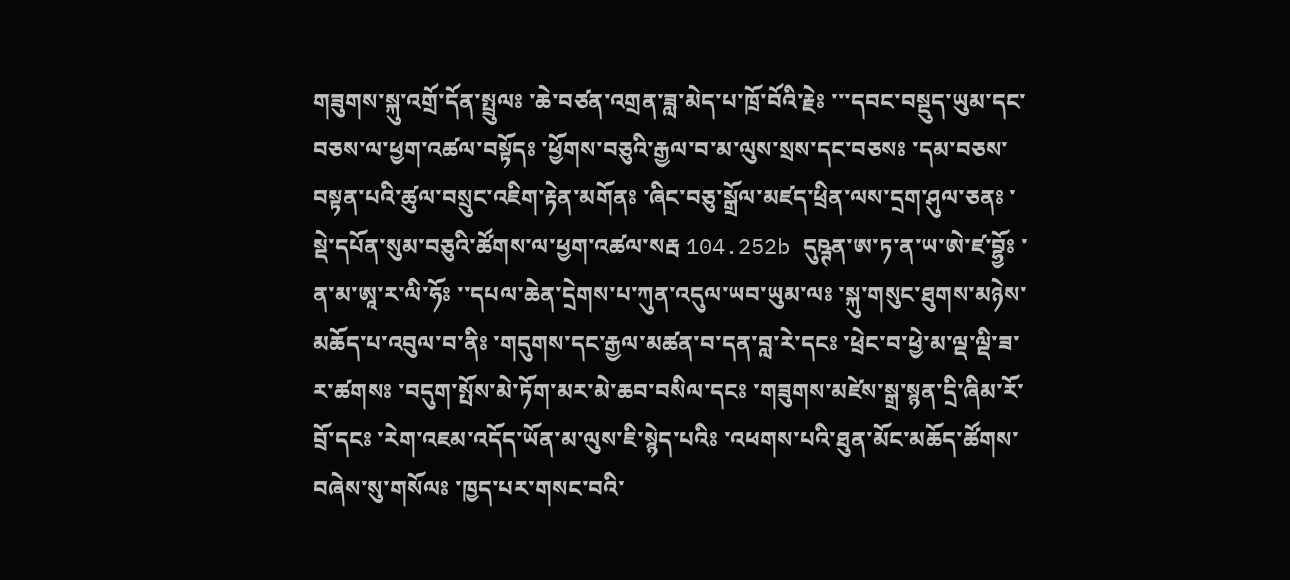གཟུགས་སྐུ་འགྲོ་དོན་སྤྲུལཿ ་ཆེ་བཙན་འགྲན་ཟླ་མེད་པ་ཁྲོ་བོའི་རྗེཿ ་་་དབང་བསྡུད་ཡུམ་དང་བཅས་ལ་ཕྱག་འཚལ་བསྟོདཿ ་ཕྱོགས་བཅུའི་རྒྱལ་བ་མ་ལུས་སྲས་དང་བཅསཿ ་དམ་བཅས་བསྟན་པའི་ཚུལ་བསྲུང་འཇིག་རྟེན་མགོནཿ ་ཞིང་བཅུ་སྒྲོལ་མཛད་ཕྲིན་ལས་དྲག་ཤུལ་ཅནཿ ་སྡེ་དཔོན་སུམ་བཅུའི་ཚོགས་ལ་ཕྱག་འཚལ་སརྦ 104.252b དུཥྚན་ཨ་ཏ་ན་ཡ་ཨེ་ཛ་བྷྱོཿ ་ན་མ་ཨཱ་ར་ལི་ཧོཿ ་་དཔལ་ཆེན་དྲེགས་པ་ཀུན་འདུལ་ཡབ་ཡུམ་ལཿ ་སྐུ་གསུང་ཐུགས་མཉེས་མཆོད་པ་འབུལ་བ་ནིཿ ་གདུགས་དང་རྒྱལ་མཚན་བ་དན་བླ་རེ་དངཿ ་ཕྲེང་བ་ཕྱེ་མ་ལྡ་ལྡི་ཟ་ར་ཚགསཿ ་བདུག་སྤོས་མེ་ཏོག་མར་མེ་ཆབ་བསིལ་དངཿ ་གཟུགས་མཛེས་སྒྲ་སྙན་དྲི་ཞིམ་རོ་བྲོ་དངཿ ་རེག་འཇམ་འདོད་ཡོན་མ་ལུས་ཇི་སྙེད་པའིཿ ་འཕགས་པའི་ཐུན་མོང་མཆོད་ཚོགས་བཞེས་སུ་གསོལཿ ་ཁྱད་པར་གསང་བའི་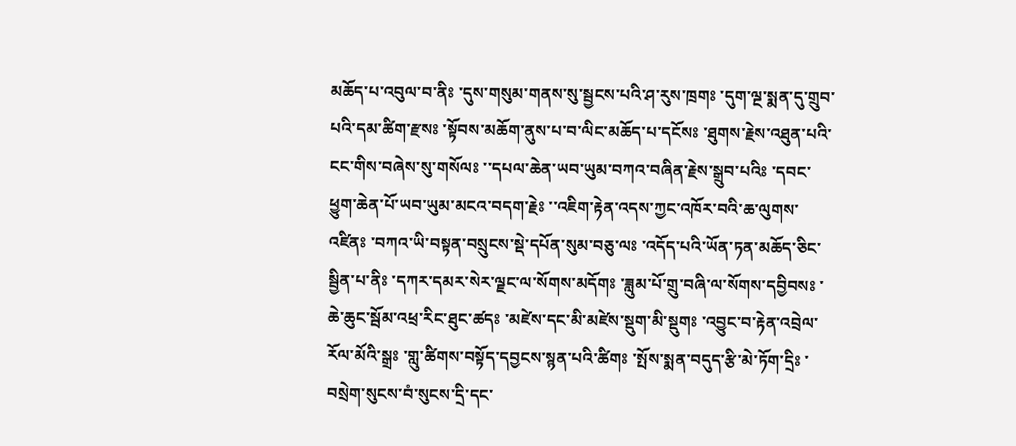མཆོད་པ་འབུལ་བ་ནིཿ ་དུས་གསུམ་གནས་སུ་སྦྱངས་པའི་ཤ་རུས་ཁྲགཿ ་དུག་ལྔ་སྨན་དུ་གྲུབ་པའི་དམ་ཚིག་རྫསཿ ་སྟོབས་མཆོག་ནུས་པ་བ་ལིང་མཆོད་པ་དངོསཿ ་ཐུགས་རྗེས་འཐུན་པའི་ངང་གིས་བཞེས་སུ་གསོལཿ ་་དཔལ་ཆེན་ཡབ་ཡུམ་བཀའ་བཞིན་རྗེས་སྒྲུབ་པའིཿ ་དབང་ཕྱུག་ཆེན་པོ་ཡབ་ཡུམ་མངའ་བདག་རྗེཿ ་་འཇིག་རྟེན་འདས་ཀྱང་འཁོར་བའི་ཆ་ལུགས་འཛིནཿ ་བཀའ་ཡི་བསྟན་བསྲུངས་སྡེ་དཔོན་སུམ་བཅུ་ལཿ ་འདོད་པའི་ཡོན་ཏན་མཆོད་ཅིང་སྦྱིན་པ་ནིཿ ་དཀར་དམར་སེར་ལྗང་ལ་སོགས་མདོགཿ ་ཟླུམ་པོ་གྲུ་བཞི་ལ་སོགས་དབྱིབསཿ ་ཆེ་ཆུང་སྦོམ་འཕྲ་རིང་ཐུང་ཚདཿ ་མཛེས་དང་མི་མཛེས་སྡུག་མི་སྡུགཿ ་འབྱུང་བ་རྟེན་འབྲེལ་རོལ་མོའི་སྒྲཿ ་གླུ་ཚིགས་བསྟོད་དབྱངས་སྙན་པའི་ཚིགཿ ་སྤོས་སྨན་བདུད་རྩི་མེ་ཏོག་དྲིཿ ་བསྲེག་སུངས་བཾ་སུངས་དྲི་དང་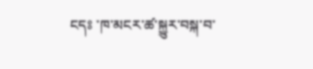ངདཿ ་ཁ་མངར་ཚ་སྐྱུར་བསྐ་བ་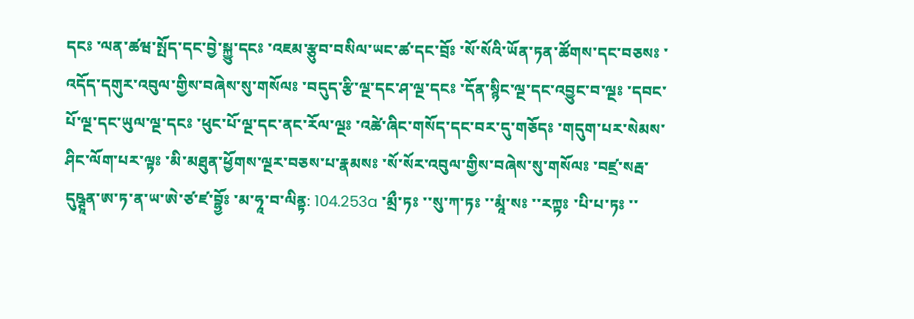དངཿ ་ལན་ཚཝ་སྤོད་དང་བྱེ་སྐྱུ་དངཿ ་འཇམ་རྩུབ་བསིལ་ཡང་ཚ་དང་བྲོཿ ་སོ་སོའི་ཡོན་ཏན་ཚོགས་དང་བཅསཿ ་འདོད་དགུར་འབུལ་གྱིས་བཞེས་སུ་གསོལཿ ་བདུད་རྩི་ལྔ་དང་ཤ་ལྔ་དངཿ ་དོན་སྙིང་ལྔ་དང་འབྱུང་བ་ལྔཿ ་དབང་པོ་ལྔ་དང་ཡུལ་ལྔ་དངཿ ་ཕུང་པོ་ལྔ་དང་ནང་རོལ་ལྔཿ ་འཚེ་ཞིང་གསོད་དང་བར་དུ་གཅོདཿ ་གདུག་པར་སེམས་ཤིང་ལོག་པར་ལྟཿ ་མི་མཐུན་ཕྱོགས་ལྔར་བཅས་པ་རྣམསཿ ་སོ་སོར་འབུལ་གྱིས་བཞེས་སུ་གསོལཿ ་བཛྲ་སརྦ་དུཥྚཱན་ཨ་ཏ་ན་ཡ་ཨེ་ཙ་ཛ་བྷྱོཿ ་མ་ཧཱ་བ་ལིནྟ: 104.253a ་མྲྀ་ཏཿ ་་སུ་ཀ་ཏཿ ་་མཱཾ་སཿ ་་རཀྟཿ ་པི་པ་ཏཿ ་་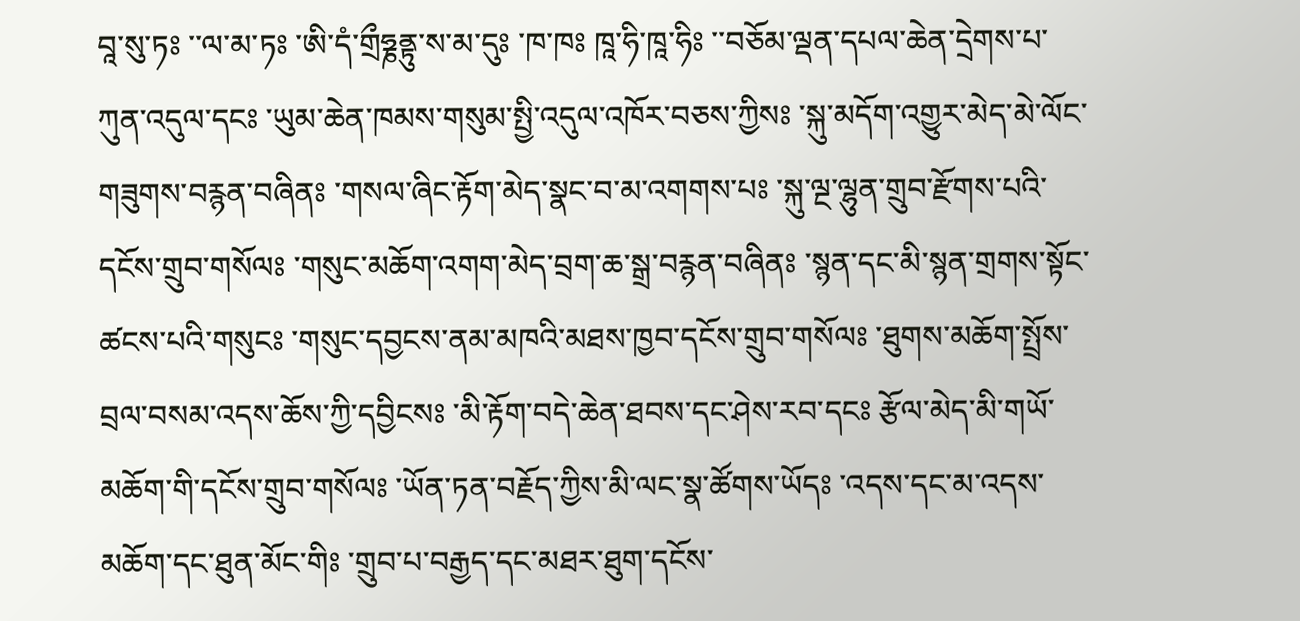བཱ་སུ་ཏཿ ་་ལ་མ་ཏཿ ་ཨི་དཾ་གྲྀཧྞནྟུ་ས་མ་དུཿ ་ཁ་ཁཿ ཁཱ་ཧི་ཁཱ་ཧིཿ ་་བཅོམ་ལྡན་དཔལ་ཆེན་དྲེགས་པ་ཀུན་འདུལ་དངཿ ་ཡུམ་ཆེན་ཁམས་གསུམ་སྤྱི་འདུལ་འཁོར་བཅས་ཀྱིསཿ ་སྐུ་མདོག་འགྱུར་མེད་མེ་ལོང་གཟུགས་བརྙན་བཞིནཿ ་གསལ་ཞིང་རྟོག་མེད་སྣང་བ་མ་འགགས་པཿ ་སྐུ་ལྔ་ལྷུན་གྲུབ་རྫོགས་པའི་དངོས་གྲུབ་གསོལཿ ་གསུང་མཆོག་འགག་མེད་བྲག་ཆ་སྒྲ་བརྙན་བཞིནཿ ་སྙན་དང་མི་སྙན་གྲགས་སྟོང་ཚངས་པའི་གསུངཿ ་གསུང་དབྱངས་ནམ་མཁའི་མཐས་ཁྱབ་དངོས་གྲུབ་གསོལཿ ་ཐུགས་མཆོག་སྤྲོས་བྲལ་བསམ་འདས་ཆོས་ཀྱི་དབྱིངསཿ ་མི་རྟོག་བདེ་ཆེན་ཐབས་དང་ཤེས་རབ་དངཿ རྩོལ་མེད་མི་གཡོ་མཆོག་གི་དངོས་གྲུབ་གསོལཿ ་ཡོན་ཏན་བརྗོད་ཀྱིས་མི་ལང་སྣ་ཚོགས་ཡོདཿ ་འདས་དང་མ་འདས་མཆོག་དང་ཐུན་མོང་གིཿ ་གྲུབ་པ་བརྒྱད་དང་མཐར་ཐུག་དངོས་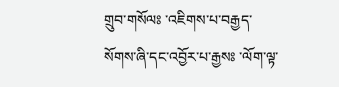གྲུབ་གསོལཿ ་འཇིགས་པ་བརྒྱད་སོགས་ཞི་དང་འབྱོར་པ་རྒྱསཿ ་ལོག་ལྟ་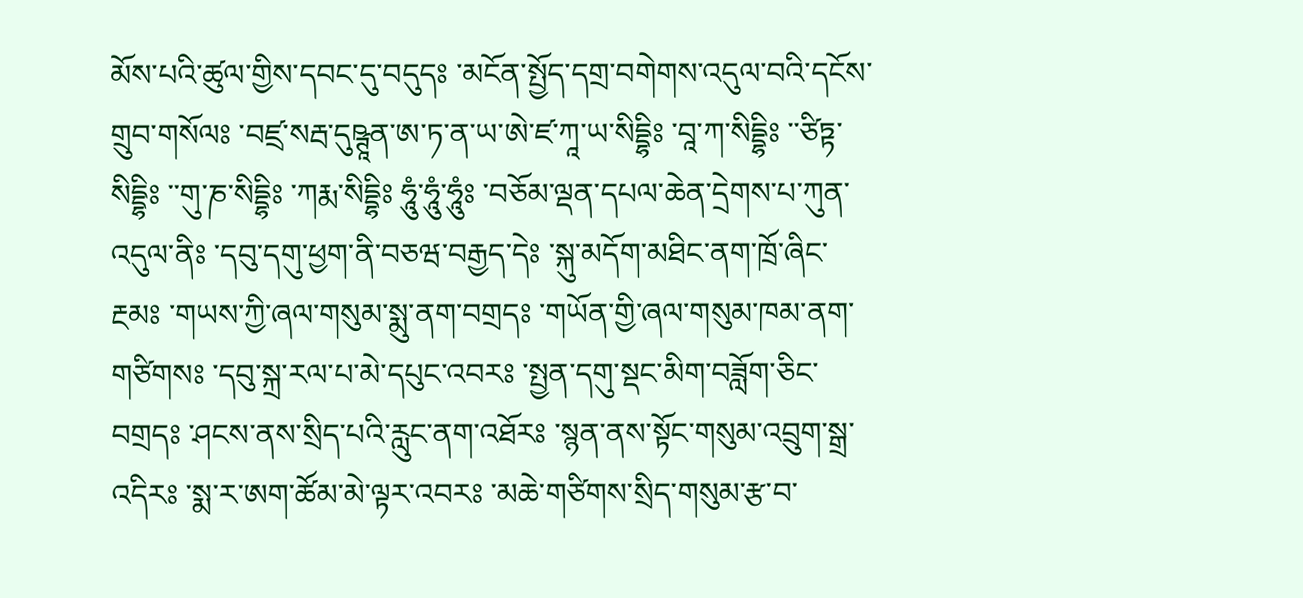མོས་པའི་ཚུལ་གྱིས་དབང་དུ་བདུདཿ ་མངོན་སྤྱོད་དགྲ་བགེགས་འདུལ་བའི་དངོས་གྲུབ་གསོལཿ ་བཛྲ་སརྦ་དུཥྚཱན་ཨ་ཏ་ན་ཡ་ཨེ་ཛ་ཀཱ་ཡ་སིདྡྷིཿ ་བཱ་ཀ་སིདྡྷིཿ ་་ཙིཏྟ་སིདྡྷིཿ ་་གུ་ཎ་སིདྡྷིཿ ་ཀརྨ་སིདྡྷིཿ ཧཱུཾ་ཧཱུཾ་ཧཱུཾཿ ་བཅོམ་ལྡན་དཔལ་ཆེན་དྲེགས་པ་ཀུན་འདུལ་ནིཿ ་དབུ་དགུ་ཕྱག་ནི་བཅཝ་བརྒྱད་དེཿ ་སྐུ་མདོག་མཐིང་ནག་ཁྲོ་ཞིང་རྔམཿ ་གཡས་ཀྱི་ཞལ་གསུམ་སྨུ་ནག་བགྲདཿ ་གཡོན་གྱི་ཞལ་གསུམ་ཁམ་ནག་གཙིགསཿ ་དབུ་སྐྲ་རལ་པ་མེ་དཔུང་འབརཿ ་སྤྱན་དགུ་སྡང་མིག་བཟློག་ཅིང་བགྲདཿ ་ཤངས་ནས་སྲིད་པའི་རླུང་ནག་འཐོརཿ ་སྙན་ནས་སྟོང་གསུམ་འབྲུག་སྒྲ་འདིརཿ ་སྨ་ར་ཨག་ཚོམ་མེ་ལྟར་འབརཿ ་མཆེ་གཙིགས་སྲིད་གསུམ་རྩ་བ་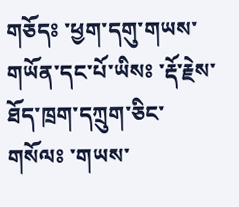གཅོདཿ ་ཕྱག་དགུ་གཡས་གཡོན་དང་པོ་ཡིསཿ ་རྡོ་རྗེས་ཐོད་ཁྲག་དཀྲུག་ཅིང་གསོལཿ ་གཡས་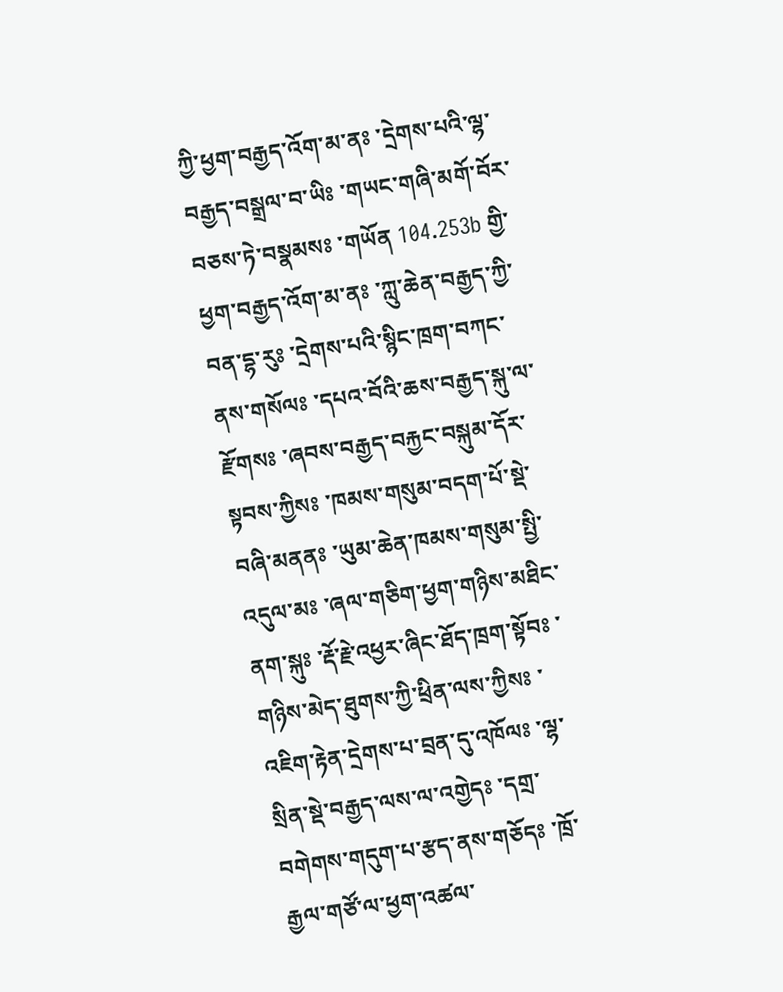ཀྱི་ཕྱག་བརྒྱད་འོག་མ་ནཿ ་དྲེགས་པའི་ལྷ་བརྒྱད་བསྒྲལ་བ་ཡིཿ ་གཡང་གཞི་མགོ་བོར་བཅས་ཏེ་བསྣམསཿ ་གཡོན 104.253b གྱི་ཕྱག་བརྒྱད་འོག་མ་ནཿ ་ཀླུ་ཆེན་བརྒྱད་ཀྱི་བན་དྷ་རུཿ ་དྲེགས་པའི་སྙིང་ཁྲག་བཀང་ནས་གསོལཿ ་དཔའ་བོའི་ཆས་བརྒྱད་སྐུ་ལ་རྫོགསཿ ་ཞབས་བརྒྱད་བརྐྱང་བསྐུམ་དོར་སྟབས་ཀྱིསཿ ་ཁམས་གསུམ་བདག་པོ་སྡེ་བཞི་མནནཿ ་ཡུམ་ཆེན་ཁམས་གསུམ་སྤྱི་འདུལ་མཿ ་ཞལ་གཅིག་ཕྱག་གཉིས་མཐིང་ནག་སྐུཿ ་རྡོ་རྗེ་འཕྱར་ཞིང་ཐོད་ཁྲག་སྟོབཿ ་གཉིས་མེད་ཐུགས་ཀྱི་ཕྲིན་ལས་ཀྱིསཿ ་འཇིག་རྟེན་དྲེགས་པ་བྲན་དུ་འཁོལཿ ་ལྷ་སྲིན་སྡེ་བརྒྱད་ལས་ལ་འགྱེདཿ ་དགྲ་བགེགས་གདུག་པ་རྩད་ནས་གཅོདཿ ་ཁྲོ་རྒྱལ་གཙོ་ལ་ཕྱག་འཚལ་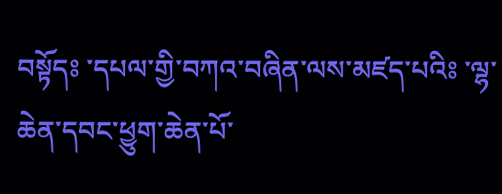བསྟོདཿ ་དཔལ་གྱི་བཀའ་བཞིན་ལས་མཛད་པའིཿ ་ལྷ་ཆེན་དབང་ཕྱུག་ཆེན་པོ་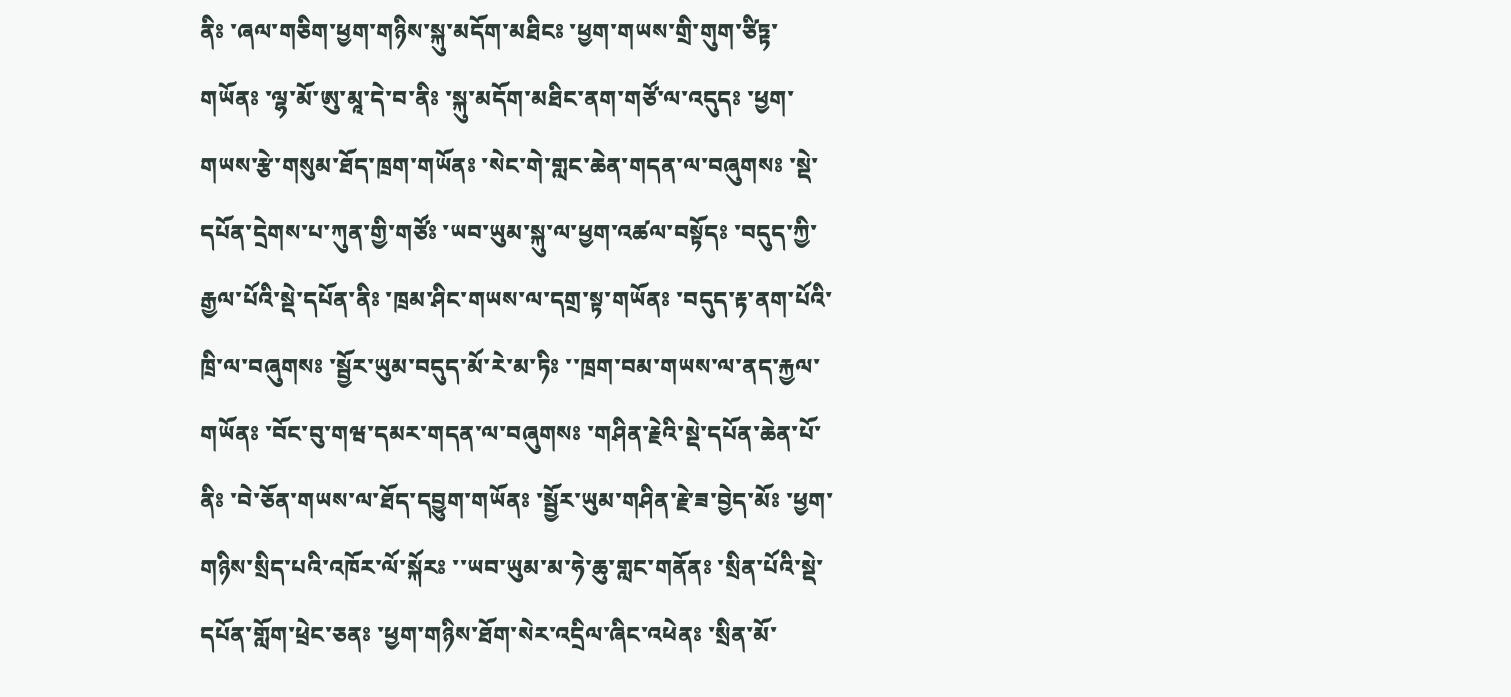ནིཿ ་ཞལ་གཅིག་ཕྱག་གཉིས་སྐུ་མདོག་མཐིངཿ ་ཕྱག་གཡས་གྲི་གུག་ཙིཏྟ་གཡོནཿ ་ལྷ་མོ་ཨུ་མཱ་དེ་བ་ནིཿ ་སྐུ་མདོག་མཐིང་ནག་གཙོ་ལ་འདུདཿ ་ཕྱག་གཡས་རྩེ་གསུམ་ཐོད་ཁྲག་གཡོནཿ ་སེང་གེ་གླང་ཆེན་གདན་ལ་བཞུགསཿ ་སྡེ་དཔོན་དྲེགས་པ་ཀུན་གྱི་གཙོཿ ་ཡབ་ཡུམ་སྐུ་ལ་ཕྱག་འཚལ་བསྟོདཿ ་བདུད་ཀྱི་རྒྱལ་པོའི་སྡེ་དཔོན་ནིཿ ་ཁྲམ་ཤིང་གཡས་ལ་དགྲ་སྟ་གཡོནཿ ་བདུད་རྟ་ནག་པོའི་ཁྲི་ལ་བཞུགསཿ ་སྦྱོར་ཡུམ་བདུད་མོ་རེ་མ་ཏིཿ ་་ཁྲག་བམ་གཡས་ལ་ནད་རྐྱལ་གཡོནཿ ་བོང་བུ་གཝ་དམར་གདན་ལ་བཞུགསཿ ་གཤིན་རྗེའི་སྡེ་དཔོན་ཆེན་པོ་ནིཿ ་བེ་ཅོན་གཡས་ལ་ཐོད་དབྱུག་གཡོནཿ ་སྦྱོར་ཡུམ་གཤིན་རྗེ་ཟ་བྱེད་མོཿ ་ཕྱག་གཉིས་སྲིད་པའི་འཁོར་ལོ་སྐོརཿ ་་ཡབ་ཡུམ་མ་ཧེ་ཆུ་གླང་གནོནཿ ་སྲིན་པོའི་སྡེ་དཔོན་གློག་ཕྲེང་ཅནཿ ་ཕྱག་གཉིས་ཐོག་སེར་འདྲིལ་ཞིང་འཕེནཿ ་སྲིན་མོ་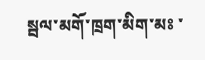སྦལ་མགོ་ཁྲག་མིག་མཿ ་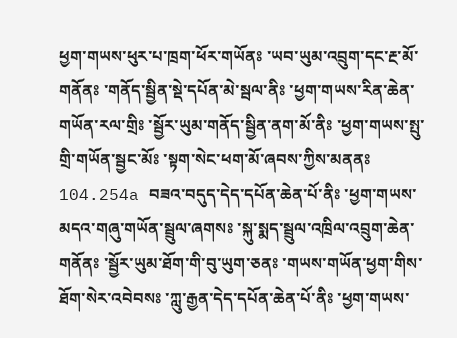ཕྱག་གཡས་ཕུར་པ་ཁྲག་ཕོར་གཡོནཿ ་ཡབ་ཡུམ་འབྲུག་དང་རྔ་མོ་གནོནཿ ་གནོད་སྦྱིན་སྡེ་དཔོན་མེ་སྦལ་ནིཿ ་ཕྱག་གཡས་རིན་ཆེན་གཡོན་རལ་གྲིཿ ་སྦྱོར་ཡུམ་གནོད་སྦྱིན་ནག་མོ་ནིཿ ་ཕྱག་གཡས་སྤུ་གྲི་གཡོན་སྦྱང་མོཿ ་སྟག་སེང་ཕག་མོ་ཞབས་ཀྱིས་མནནཿ 104.254a བཟའ་བདུད་དེད་དཔོན་ཆེན་པོ་ནིཿ ་ཕྱག་གཡས་མདའ་གཞུ་གཡོན་སྦྲུལ་ཞགསཿ ་སྐུ་སྨད་སྦྲུལ་འཁྲིལ་འབྲུག་ཆེན་གནོནཿ ་སྦྱོར་ཡུམ་ཐོག་གི་བུ་ཡུག་ཅནཿ ་གཡས་གཡོན་ཕྱག་གིས་ཐོག་སེར་འབེབསཿ ་ཀླུ་རྒྱན་དེད་དཔོན་ཆེན་པོ་ནིཿ ་ཕྱག་གཡས་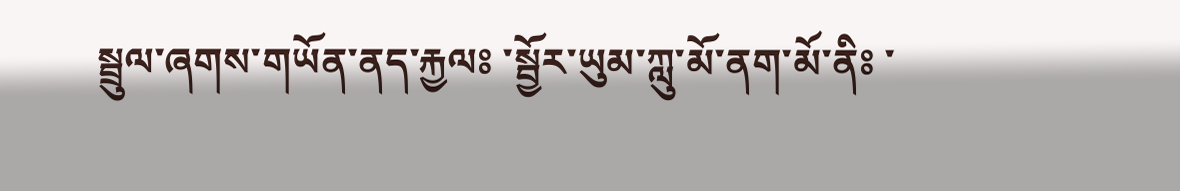སྦྲུལ་ཞགས་གཡོན་ནད་རྐྱལཿ ་སྦྱོར་ཡུམ་ཀླུ་མོ་ནག་མོ་ནིཿ ་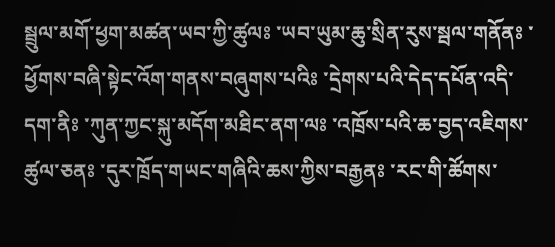སྦྲུལ་མགོ་ཕྱག་མཚན་ཡབ་ཀྱི་ཚུལཿ ་ཡབ་ཡུམ་ཆུ་སྲིན་རུས་སྦལ་གནོནཿ ་ཕྱོགས་བཞི་སྟེང་འོག་གནས་བཞུགས་པའིཿ ་དྲེགས་པའི་དེད་དཔོན་འདི་དག་ནིཿ ་ཀུན་ཀྱང་སྐུ་མདོག་མཐིང་ནག་ལཿ ་འཁྲོས་པའི་ཆ་བྱད་འཇིགས་ཚུལ་ཅནཿ ་དུར་ཁྲོད་གཡང་གཞིའི་ཆས་ཀྱིས་བརྒྱནཿ ་རང་གི་ཚོགས་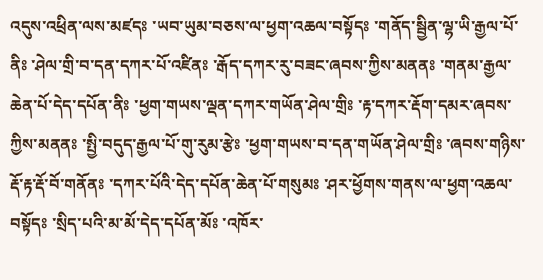འདུས་འཕྲིན་ལས་མཛདཿ ་ཡབ་ཡུམ་བཅས་ལ་ཕྱག་འཆལ་བསྟོདཿ ་གནོད་སྦྱིན་ལྷ་ཡི་རྒྱལ་པོ་ནིཿ ་ཤེལ་གྲི་བ་དན་དཀར་པོ་འཛིནཿ ་རྒོད་དཀར་རུ་བཟང་ཞབས་ཀྱིས་མནནཿ ་གནམ་རྒྱལ་ཆེན་པོ་དེད་དཔོན་ནིཿ ་ཕྱག་གཡས་ལྡན་དཀར་གཡོན་ཤེལ་གྲིཿ ་རྟ་དཀར་རྡོག་དམར་ཞབས་ཀྱིས་མནནཿ ་སྤྱི་བདུད་རྒྱལ་པོ་གུ་རུམ་རྩེཿ ་ཕྱག་གཡས་བ་དན་གཡོན་ཤེལ་གྲིཿ ་ཞབས་གཉིས་རྡོ་རྟ་རྡོ་བོ་གནོནཿ ་དཀར་པོའི་དེད་དཔོན་ཆེན་པོ་གསུམཿ ་ཤར་ཕྱོགས་གནས་ལ་ཕྱག་འཆལ་བསྟོདཿ ་སྲིད་པའི་མ་མོ་དེད་དཔོན་མོཿ ་འཁོར་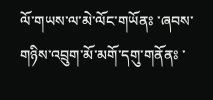ལོ་གཡས་ལ་མེ་ལོང་གཡོནཿ ་ཞབས་གཉིས་འབྲུག་མོ་མགོ་དགུ་གནོནཿ ་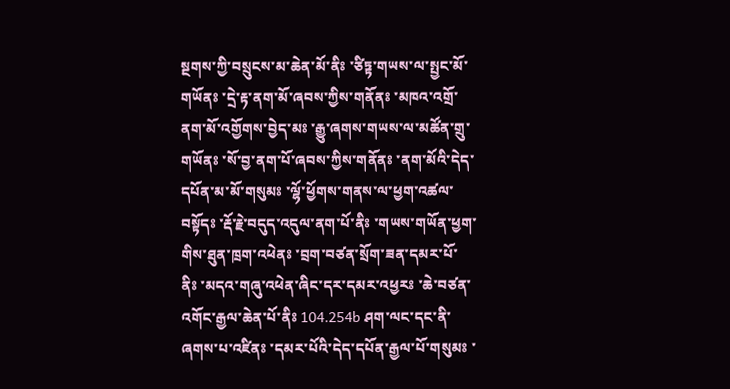སྔགས་ཀྱི་བསྲུངས་མ་ཆེན་མོ་ནིཿ ་ཙིཏྟ་གཡས་ལ་སྤྱང་མོ་གཡོནཿ ་དྲེ་རྟ་ནག་མོ་ཞབས་ཀྱིས་གནོནཿ ་མཁའ་འགྲོ་ནག་མོ་འགྱོགས་བྱེད་མཿ ་རྒྱུ་ཞགས་གཡས་ལ་མཚོན་གྲུ་གཡོནཿ ་སོ་བྱ་ནག་པོ་ཞབས་ཀྱིས་གནོནཿ ་ནག་མོའི་དེད་དཔོན་མ་མོ་གསུམཿ ་ལྷོ་ཕྱོགས་གནས་ལ་ཕྱག་འཚལ་བསྟོདཿ ་རྡོ་རྗེ་བདུད་འདུལ་ནག་པོ་ནིཿ ་གཡས་གཡོན་ཕྱག་གིས་ཐུན་ཁྲག་འཕེནཿ ་བྲག་བཙན་སྲོག་ཟན་དམར་པོ་ནིཿ ་མདའ་གཞུ་འཕེན་ཞིང་དར་དམར་འཕྱརཿ ་ཆེ་བཙན་འགོང་རྒྱལ་ཆེན་པོ་ནིཿ 104.254b ཤག་ལང་དང་ནི་ཞགས་པ་འཛིནཿ ་དམར་པོའི་དེད་དཔོན་རྒྱལ་པོ་གསུམཿ ་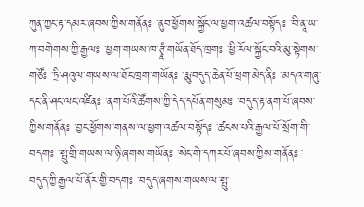ཀུན་ཀྱང་རྟ་དམར་ཞབས་ཀྱིས་གནོནཿ ་ནུབ་ཕྱོགས་སྐྱོང་ལ་ཕྱག་འཚལ་བསྟོདཿ ་བི་ནཱ་ཡ་ཀ་བགེགས་ཀྱི་རྒྱལཿ ་ཕྱག་གཡས་ཁ་ཊྭཱཾ་གཡོན་ཐོད་ཁྲགཿ ་ཕྱི་རོལ་སྐྱོང་བའི་མུ་སྟེགས་གཙོཿ ་ཏྲི་ཤའུལ་གཡས་ལ་ཐོང་ཁྲག་གཡོནཿ ་རྨུ་བདུད་ཆེན་པོ་ཕྲག་མེད་ནིཿ ་མདའ་གཞུ་དང་ནི་ཤང་ལང་འཛིནཿ ་ནག་པོའི་ཚོགས་ཀྱི་དེད་དཔོན་གསུམཿ ་བདུད་རྟ་ནག་པོ་ཞབས་ཀྱིས་གནོནཿ ་བྱང་ཕྱོགས་གནས་ལ་ཕྱག་འཚལ་བསྟོདཿ ་ཚངས་པའི་རྒྱལ་པོ་སྲོག་གི་བདགཿ ་སྤུ་གྲི་གཡས་ལ་ཉི་ཞགས་གཡོནཿ ་སེང་གེ་དཀར་པོ་ཞབས་ཀྱིས་གནོནཿ ་བདུད་ཀྱི་རྒྱལ་པོ་ནོར་གྱི་བདགཿ ་བདུད་ཞགས་གཡས་ལ་སྤུ་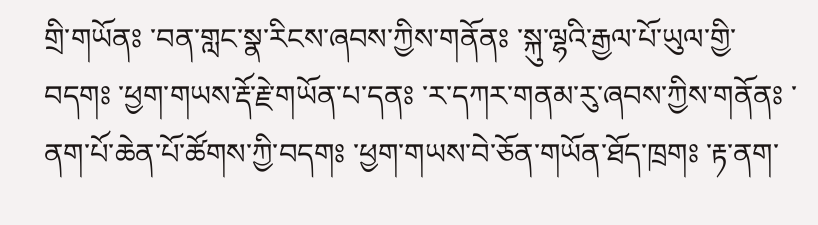གྲི་གཡོནཿ ་བན་གླང་སྣ་རིངས་ཞབས་ཀྱིས་གནོནཿ ་སྐུ་ལྷའི་རྒྱལ་པོ་ཡུལ་གྱི་བདགཿ ་ཕྱག་གཡས་རྡོ་རྗེ་གཡོན་པ་དནཿ ་ར་དཀར་གནམ་རུ་ཞབས་ཀྱིས་གནོནཿ ་ནག་པོ་ཆེན་པོ་ཚོགས་ཀྱི་བདགཿ ་ཕྱག་གཡས་བེ་ཅོན་གཡོན་ཐོད་ཁྲགཿ ་རྟ་ནག་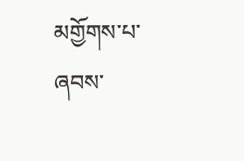མགྱོགས་པ་ཞབས་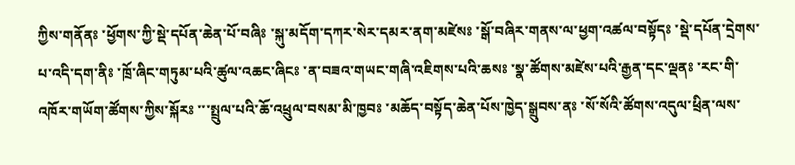ཀྱིས་གནོནཿ ་ཕྱོགས་ཀྱི་སྡེ་དཔོན་ཆེན་པོ་བཞིཿ ་སྐུ་མདོག་དཀར་སེར་དམར་ནག་མཛེསཿ ་སྒོ་བཞིར་གནས་ལ་ཕྱག་འཚལ་བསྟོདཿ ་སྡེ་དཔོན་དྲེགས་པ་འདི་དག་ནིཿ ་ཁྲོ་ཞིང་གཏུམ་པའི་ཚུལ་འཆང་ཞིངཿ ་ན་བཟའ་གཡང་གཞི་འཇིགས་པའི་ཆསཿ ་སྣ་ཚོགས་མཛེས་པའི་རྒྱན་དང་ལྡནཿ ་རང་གི་འཁོར་གཡོག་ཚོགས་ཀྱིས་སྐོརཿ ་་་སྤྲུལ་པའི་ཆོ་འཕྲུལ་བསམ་མི་ཁྱབཿ ་མཆོད་བསྟོད་ཆེན་པོས་ཁྱེད་སྒྲུབས་ནཿ ་སོ་སོའི་ཚོགས་འདུལ་ཕྲིན་ལས་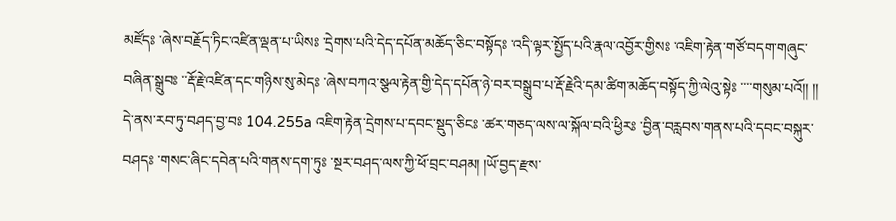མཛོདཿ ་ཞེས་བརྗོད་ཏིང་འཛིན་ལྡན་པ་ཡིསཿ ་དྲེགས་པའི་དེད་དཔོན་མཆོད་ཅིང་བསྟོདཿ ་འདི་ལྟར་སྤྱོད་པའི་རྣལ་འབྱོར་གྱིསཿ ་འཇིག་རྟེན་གཙོ་བདག་གཞུང་བཞིན་སྒྲུབཿ ་་རྡོ་རྗེ་འཛིན་དང་གཉིས་སུ་མེདཿ ་ཞེས་བཀའ་སྩལ་རྟེན་གྱི་དེད་དཔོན་ཉེ་བར་བསྒྲུབ་པ་རྡོ་རྗེའི་དམ་ཚིག་མཆོད་བསྟོད་ཀྱི་ལེའུ་སྟེཿ ་་་་གསུམ་པའོ།། །། དེ་ནས་རབ་ཏུ་བཤད་བྱ་བཿ 104.255a འཇིག་རྟེན་དྲེགས་པ་དབང་སྡུད་ཅིངཿ ་ཚར་གཅད་ལས་ལ་སྐོལ་བའི་ཕྱིརཿ ་བྱིན་བརླབས་གནས་པའི་དབང་བསྐུར་བཤདཿ ་གསང་ཞིང་དབེན་པའི་གནས་དག་ཏུཿ ་སྔར་བཤད་ལས་ཀྱི་ཕོ་བྲང་བཤམ། །ཡོ་བྱད་རྫས་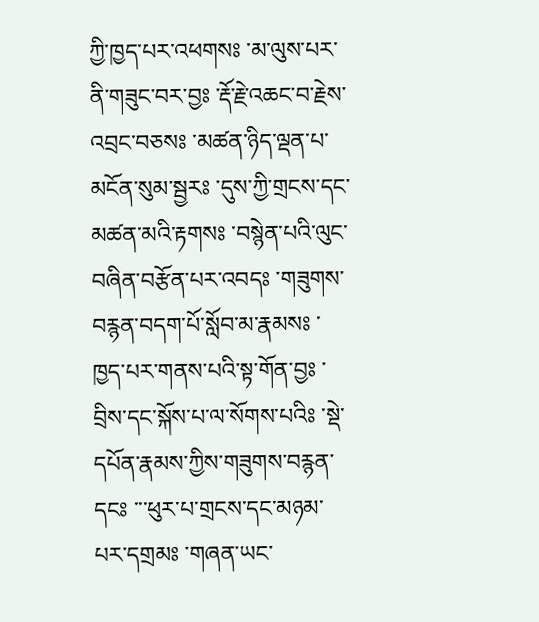ཀྱི་ཁྱད་པར་འཕགསཿ ་མ་ལུས་པར་ནི་གཟུང་བར་བྱཿ ་རྡོ་རྗེ་འཆང་བ་རྗེས་འབྲང་བཅསཿ ་མཚན་ཉིད་ལྡན་པ་མངོན་སུམ་སྦྱརཿ ་དུས་ཀྱི་གྲངས་དང་མཚན་མའི་རྟགསཿ ་བསྙེན་པའི་ལུང་བཞིན་བརྩོན་པར་འབདཿ ་གཟུགས་བརྙན་བདག་པོ་སློབ་མ་རྣམསཿ ་ཁྱད་པར་གནས་པའི་སྟ་གོན་བྱཿ ་བྲིས་དང་སྐོས་པ་ལ་སོགས་པའིཿ ་སྡེ་དཔོན་རྣམས་ཀྱིས་གཟུགས་བརྙན་དངཿ ་་་ཕུར་པ་གྲངས་དང་མཉམ་པར་དགྲམཿ ་གཞན་ཡང་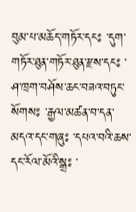བུམ་པ་མཆོད་གཏོར་དངཿ ་དུག་གཏོར་ཐུན་གཏོར་ཐུན་རྫས་དངཿ ་ཤ་ཁྲག་བཤོས་ཆང་བཟའ་བཏུང་སོགསཿ ་རྒྱལ་མཚན་བ་དན་མདའ་དང་གཞུཿ ་དཔའ་བའི་ཆས་དང་རོལ་མོའི་སྒྲཿ ་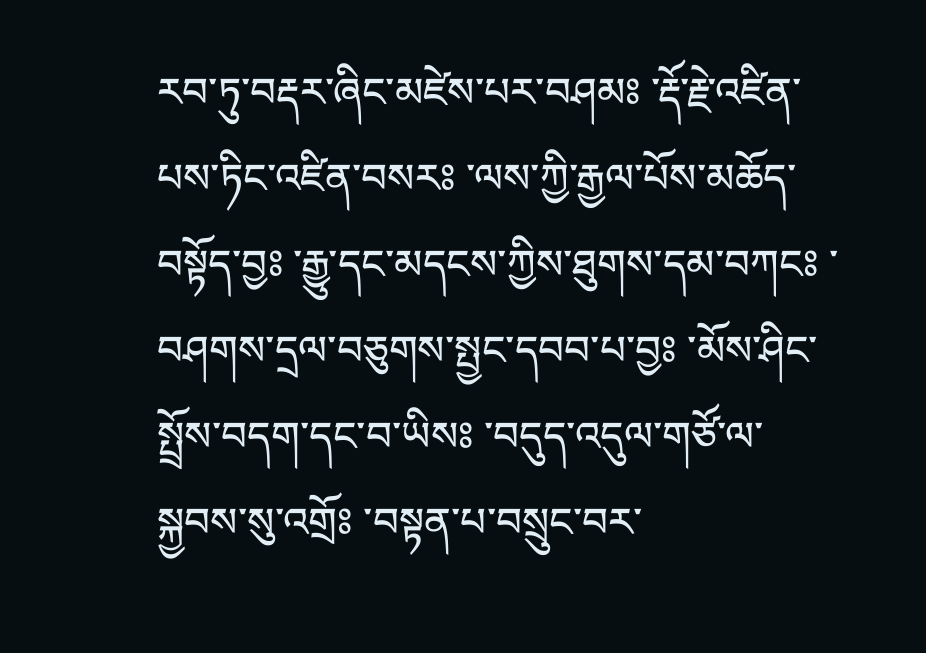རབ་ཏུ་བརྡར་ཞིང་མཛེས་པར་བཤམཿ ་རྡོ་རྗེ་འཛིན་པས་ཏིང་འཛིན་བསརཿ ་ལས་ཀྱི་རྒྱལ་པོས་མཆོད་བསྟོད་བྱཿ ་རྒྱུ་དང་མདངས་ཀྱིས་ཐུགས་དམ་བཀངཿ ་བཤགས་དྲལ་བཅུགས་སྤྱང་དབབ་པ་བྱཿ ་མོས་ཤིང་སྤྲོས་བདག་དང་བ་ཡིསཿ ་བདུད་འདུལ་གཙོ་ལ་སྐྱབས་སུ་འགྲོཿ ་བསྟན་པ་བསྲུང་བར་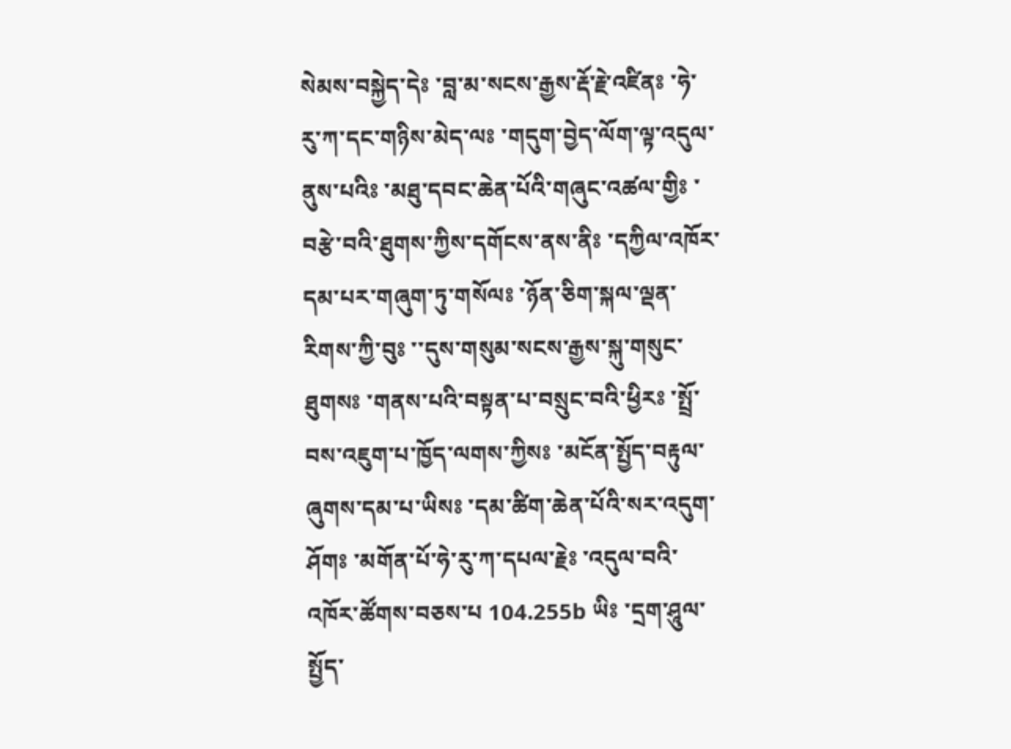སེམས་བསྐྱེད་དེཿ ་བླ་མ་སངས་རྒྱས་རྡོ་རྗེ་འཛིནཿ ་ཧེ་རུ་ཀ་དང་གཉིས་མེད་ལཿ ་གདུག་བྱེད་ལོག་ལྟ་འདུལ་ནུས་པའིཿ ་མཐུ་དབང་ཆེན་པོའི་གཞུང་འཚལ་གྱིཿ ་བརྩེ་བའི་ཐུགས་ཀྱིས་དགོངས་ནས་ནིཿ ་དཀྱིལ་འཁོར་དམ་པར་གཞུག་ཏུ་གསོལཿ ་ཉོན་ཅིག་སྐལ་ལྡན་རིགས་ཀྱི་བུཿ ་་དུས་གསུམ་སངས་རྒྱས་སྐུ་གསུང་ཐུགསཿ ་གནས་པའི་བསྟན་པ་བསྲུང་བའི་ཕྱིརཿ ་སྤྲོ་བས་འཇུག་པ་ཁྱོད་ལགས་ཀྱིསཿ ་མངོན་སྤྱོད་བརྟུལ་ཞུགས་དམ་པ་ཡིསཿ ་དམ་ཚིག་ཆེན་པོའི་སར་འདུག་ཤོགཿ ་མགོན་པོ་ཧེ་རུ་ཀ་དཔལ་རྗེཿ ་འདུལ་བའི་འཁོར་ཚོགས་བཅས་པ 104.255b ཡིཿ ་དྲག་ཤཱུལ་སྤྱོད་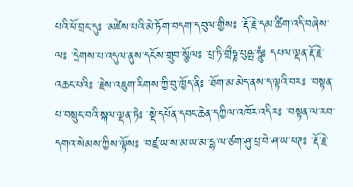པའི་ཕོ་བྲང་དུཿ ་མཛེས་པའི་མེ་ཏོག་བདག་དབུལ་གྱིསཿ ་རྡོ་རྗེ་དམ་ཚིག་འདི་བཞེས་ལཿ ་དྲེགས་པ་འདུལ་ནུས་དངོས་གྲུབ་སྩོལཿ ་པྲ་ཏི་གྲྀཧྞ་པུཥྤ་ཧཱུཾཿ དཔལ་ལྡན་རྡོ་རྗེ་འཆང་པའིཿ ་རྗེས་འཇུག་རིགས་ཀྱི་བུ་ཁྱོད་ནིཿ ་ཐོག་མ་མེད་ནས་ད་ལྟའི་བརཿ ་བསྟན་པ་བསྲུང་བའི་སྐལ་ལྡན་ཏེཿ ་སྡེ་དཔོན་དབང་ཆེན་དཀྱིལ་འཁོར་འདིརཿ ་བསྟན་ལ་རབ་དགའ་སེམས་ཀྱིས་ལྟོསཿ ་བཛྲ་ཡ་ས་མ་ཡ་མ་དྷ་ལ་ཙག་ཤུ་པྲ་བེ་ཤ་ཡ་ཕཊཿ ་རྡོ་རྗེ་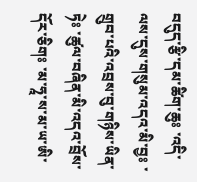བདུད་རྩི་དམ་ཚིག་ཆུཿ ་འདི་ལས་དུས་གསུམ་འདའ་མི་བྱཿ ་གྲུབ་པའི་འབྲས་བུ་གཉིས་ཡིན་ཏེཿ ་ཚུལ་བཞིན་མི་འདའ་བྲོས་དོར་ཅིགཿ ་མ་ཧཱ་ས་མ་ཡ་ཨི་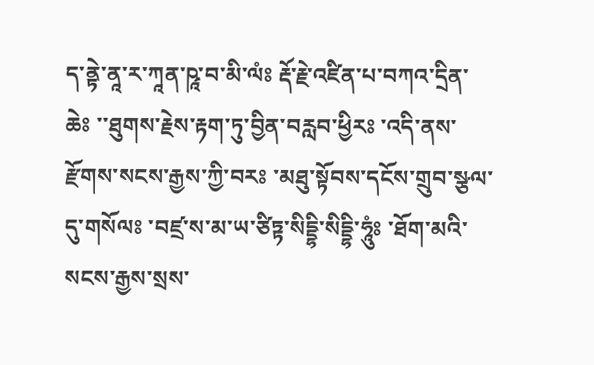ད་ནྟེ་ནཱ་ར་ཀཱན་ཥཱ་བ་མི་ལཾཿ རྡོ་རྗེ་འཛིན་པ་བཀའ་དྲིན་ཆེཿ ་་ཐུགས་རྗེས་རྟག་ཏུ་བྱིན་བརླབ་ཕྱིརཿ ་འདི་ནས་རྫོགས་སངས་རྒྱས་ཀྱི་བརཿ ་མཐུ་སྟོབས་དངོས་གྲུབ་སྩལ་དུ་གསོལཿ ་བཛྲ་ས་མ་ཡ་ཙིཏྟ་སིདྡྷི་སིདྡྷི་ཧཱུཾཿ ་ཐོག་མའི་སངས་རྒྱས་སྲས་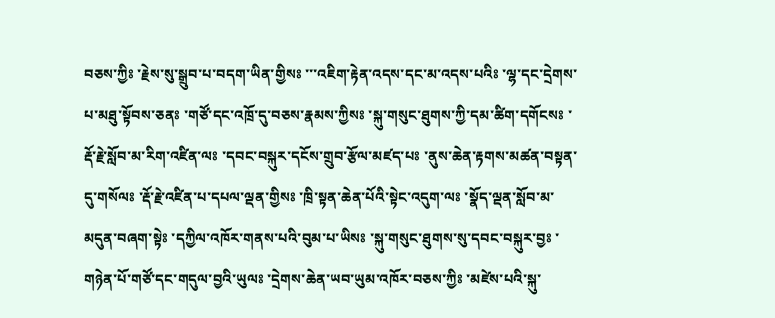བཅས་ཀྱིཿ ་རྗེས་སུ་སྒྲུབ་པ་བདག་ཡིན་གྱིསཿ ་་་འཇིག་རྟེན་འདས་དང་མ་འདས་པའིཿ ་ལྷ་དང་དྲེགས་པ་མཐུ་སྟོབས་ཅནཿ ་གཙོ་དང་འཁྲོ་དུ་བཅས་རྣམས་ཀྱིསཿ ་སྐུ་གསུང་ཐུགས་ཀྱི་དམ་ཚིག་དགོངསཿ ་རྡོ་རྗེ་སློབ་མ་རིག་འཛིན་ལཿ ་དབང་བསྐུར་དངོས་གྲུབ་རྩོལ་མཛད་པཿ ་ནུས་ཆེན་རྟགས་མཚན་བསྟན་དུ་གསོལཿ ་རྡོ་རྗེ་འཛིན་པ་དཔལ་ལྡན་གྱིསཿ ་ཁྲི་སྟན་ཆེན་པོའི་སྟེང་འདུག་ལཿ ་སྣོད་ལྡན་སློབ་མ་མདུན་བཞག་སྟེཿ ་དཀྱིལ་འཁོར་གནས་པའི་བུམ་པ་ཡིསཿ ་སྐུ་གསུང་ཐུགས་སུ་དབང་བསྐུར་བྱཿ ་གཉེན་པོ་གཙོ་དང་གདུལ་བྱའི་ཡུལཿ ་དྲེགས་ཆེན་ཡབ་ཡུམ་འཁོར་བཅས་ཀྱིཿ ་མཛེས་པའི་སྐུ་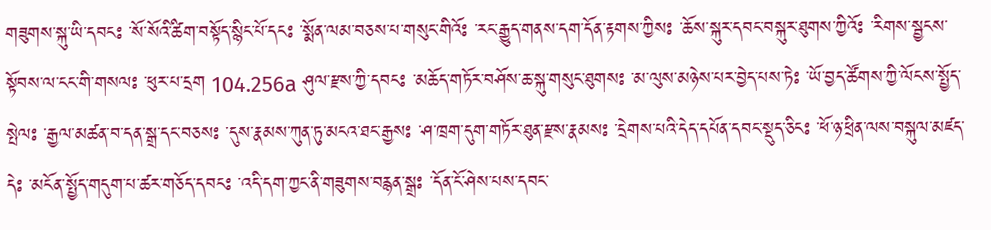གཟུགས་སྐུ་ཡི་དབངཿ ་སོ་སོའི་ཚིག་བསྟོད་སྙིང་པོ་དངཿ ་སྨོན་ལམ་བཅས་པ་གསུང་གིའོཿ ་རང་རྒྱུད་གནས་དག་དོན་རྟགས་ཀྱིསཿ ་ཆོས་སྐུར་དབང་བསྐུར་ཐུགས་ཀྱིའོཿ ་རིགས་སྦྱངས་སྟོབས་ལ་ངང་གི་གསལཿ ་ཕུར་པ་དྲག 104.256a ཤུལ་རྫས་ཀྱི་དབངཿ ་མཆོད་གཏོར་བཤོས་ཆ་སྐུ་གསུང་ཐུགསཿ ་མ་ལུས་མཉེས་པར་བྱེད་པས་ཏེཿ ་ཡོ་བྱད་ཚོགས་ཀྱི་ལོངས་སྤྱོད་སྤེལཿ ་རྒྱལ་མཚན་བ་དན་སྒྲ་དང་བཅསཿ ་དུས་རྣམས་ཀུན་ཏུ་མངའ་ཐང་རྒྱསཿ ་ཤ་ཁྲག་དུག་གཏོར་ཐུན་རྫས་རྣམསཿ ་དྲེགས་པའི་དེད་དཔོན་དབང་སྡུད་ཅིངཿ ་ཕོ་ཉ་ཕྲིན་ལས་བསྐུལ་མཛད་དེཿ ་མངོན་སྤྱོད་གདུག་པ་ཚར་གཅོད་དབངཿ ་འདི་དག་ཀྱང་ནི་གཟུགས་བརྙན་སྒྲཿ ་དོན་ངོ་ཤེས་པས་དབང་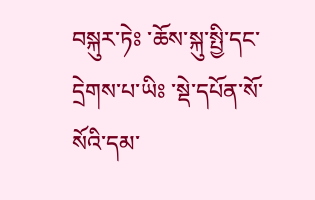བསྐུར་ཏེཿ ་ཆོས་སྐུ་སྤྱི་དང་དྲེགས་པ་ཡིཿ ་སྡེ་དཔོན་སོ་སོའི་དམ་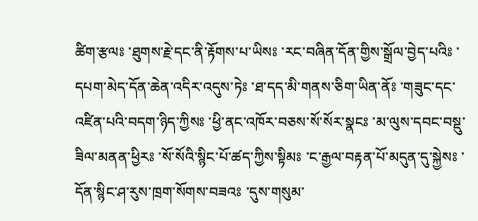ཚིག་རྩལཿ ་ཐུགས་རྗེ་དང་ནི་རྟོགས་པ་ཡིསཿ ་རང་བཞིན་དོན་གྱིས་སྒྲོལ་བྱེད་པའིཿ ་དཔག་མེད་དོན་ཆེན་འདིར་འདུས་ཏེཿ ་ཐ་དད་མི་གནས་ཅིག་ཡིན་ནོཿ ་གཟུང་དང་འཛིན་པའི་བདག་ཉིད་ཀྱིསཿ ་ཕྱི་ནང་འཁོར་བཅས་སོ་སོར་སྣངཿ ་མ་ལུས་དབང་བསྡུ་ཟིལ་མནན་ཕྱིརཿ ་སོ་སོའི་སྙིང་པོ་ཚད་ཀྱིས་སྟིམཿ ་ང་རྒྱལ་བརྟན་པོ་མདུན་དུ་སྐྱེསཿ ་དོན་སྙིང་ཤ་རུས་ཁྲག་སོགས་བཟའཿ ་དུས་གསུམ་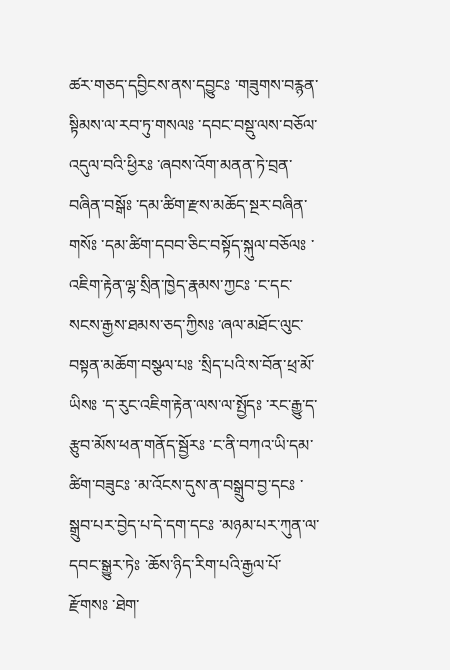ཚར་གཅད་དབྱིངས་ནས་དབྱུངཿ ་གཟུགས་བརྙན་སྟིམས་ལ་རབ་ཏུ་གསལཿ ་དབང་བསྡུ་ལས་བཅོལ་འདུལ་བའི་ཕྱིརཿ ་ཞབས་འོག་མནན་ཏེ་བྲན་བཞིན་བསྒོཿ ་དམ་ཚིག་རྫས་མཆོད་སྔར་བཞིན་གསོཿ ་དམ་ཚིག་དབབ་ཅིང་བསྟོད་སྐུལ་བཅོལཿ ་འཇིག་རྟེན་ལྷ་སྲིན་ཁྱེད་རྣམས་ཀྱངཿ ་ང་དང་སངས་རྒྱས་ཐམས་ཅད་ཀྱིསཿ ་ཞལ་མཐོང་ལུང་བསྟན་མཆོག་བསྩལ་པཿ ་སྲིད་པའི་ས་བོན་ཕྲ་མོ་ཡིསཿ ་ད་རུང་འཇིག་རྟེན་ལས་ལ་སྤྱོདཿ ་རང་རྒྱུ་ད་རྩུབ་མོས་ཕན་གནོད་སྦྱོརཿ ་ང་ནི་བཀའ་ཡི་དམ་ཚིག་བཟུངཿ ་མ་འོངས་དུས་ན་བསྒྲུབ་བྱ་དངཿ ་སྒྲུབ་པར་བྱེད་པ་དེ་དག་དངཿ ་མཉམ་པར་ཀུན་ལ་དབང་སྒྱུར་ཏེཿ ་ཆོས་ཉིད་རིག་པའི་རྒྱལ་པོ་རྫོགསཿ ་ཐེག་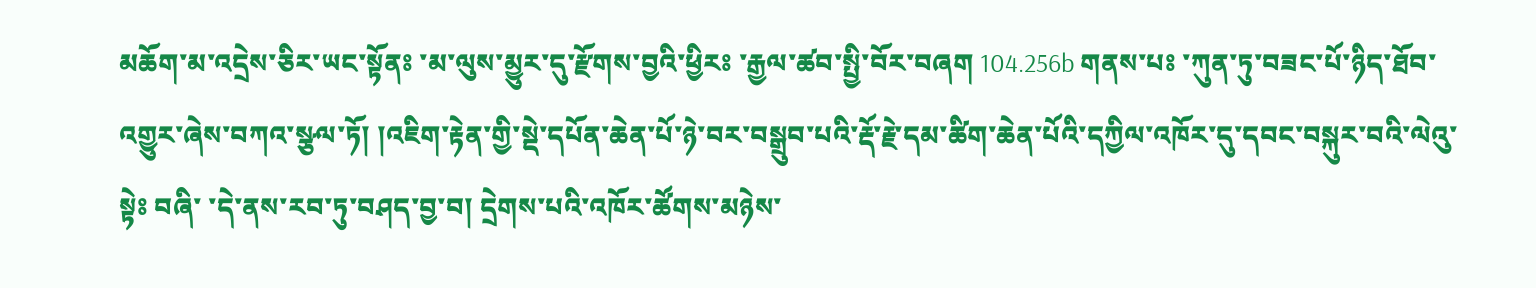མཆོག་མ་འདྲེས་ཅིར་ཡང་སྟོནཿ ་མ་ལུས་མྱུར་དུ་རྫོགས་བྱའི་ཕྱིརཿ ་རྒྱལ་ཚབ་སྤྱི་བོར་བཞག 104.256b གནས་པཿ ་ཀུན་ཏུ་བཟང་པོ་ཉིད་ཐོབ་འགྱུར་ཞེས་བཀའ་སྩལ་ཏོ། །འཇིག་རྟེན་གྱི་སྡེ་དཔོན་ཆེན་པོ་ཉེ་བར་བསྒྲུབ་པའི་རྡོ་རྗེ་དམ་ཚིག་ཆེན་པོའི་དཀྱིལ་འཁོར་དུ་དབང་བསྐུར་བའི་ལེའུ་སྟེཿ བཞི་ ་དེ་ནས་རབ་ཏུ་བཤད་བྱ་བ། དྲེགས་པའི་འཁོར་ཚོགས་མཉེས་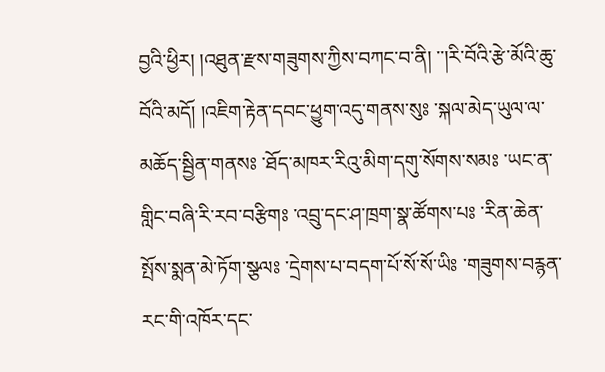བྱའི་ཕྱིར། །འཐུན་རྫས་གཟུགས་ཀྱིས་བཀང་བ་ནི། ་་།རི་བོའི་རྩེ་མོའི་ཆུ་བོའི་མདོ། །འཇིག་རྟེན་དབང་ཕྱུག་འདུ་གནས་སུཿ ་སྐལ་མེད་ཡུལ་ལ་མཆོད་སྦྱིན་གནསཿ ་ཐོད་མཁར་རིའུ་མིག་དགུ་སོགས་སམཿ ་ཡང་ན་གླིང་བཞི་རི་རབ་བརྩིགཿ ་འབྲུ་དང་ཤ་ཁྲག་སྣ་ཚོགས་པཿ ་རིན་ཆེན་སྤོས་སྨན་མེ་ཏོག་སྩལཿ ་དྲེགས་པ་བདག་པོ་སོ་སོ་ཡིཿ ་གཟུགས་བརྙན་རང་གི་འཁོར་དང་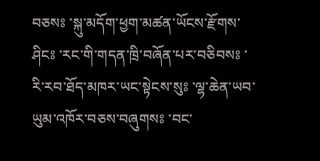བཅསཿ ་སྐུ་མདོག་ཕྱག་མཚན་ཡོངས་རྫོགས་ཤིངཿ ་རང་གི་གདན་ཁྲི་བཞོན་པར་བཅིབསཿ ་རི་རབ་ཐོད་མཁར་ཡང་སྟེངས་སུཿ ་ལྷ་ཆེན་ཡབ་ཡུམ་འཁོར་བཅས་བཞུགསཿ ་བང་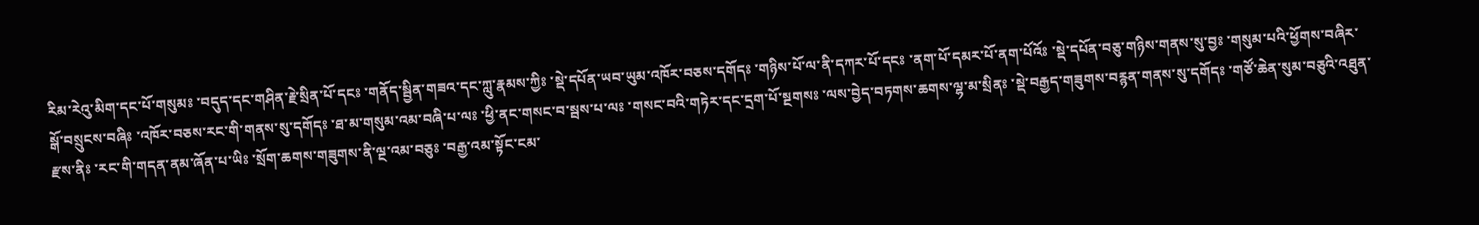རིམ་རེའུ་མིག་དང་པོ་གསུམཿ ་བདུད་དང་གཤིན་རྗེ་སྲིན་པོ་དངཿ ་གནོད་སྦྱིན་གཟའ་དང་ཀླུ་རྣམས་ཀྱིཿ ་སྡེ་དཔོན་ཡབ་ཡུམ་འཁོར་བཅས་དགོདཿ ་གཉིས་པོ་ལ་ནི་དཀར་པོ་དངཿ ་ནག་པོ་དམར་པོ་ནག་པོའོཿ ་སྡེ་དཔོན་བཅུ་གཉིས་གནས་སུ་བྱཿ ་གསུམ་པའི་ཕྱོགས་བཞིར་སྒོ་བསྲུངས་བཞིཿ ་འཁོར་བཅས་རང་གི་གནས་སུ་དགོདཿ ་ཐ་མ་གསུམ་འམ་བཞི་པ་ལཿ ་ཕྱི་ནང་གསང་བ་སྦས་པ་ལཿ ་གསང་བའི་གཏེར་དང་དྲག་པོ་སྔགསཿ ་ལས་བྱེད་བཏགས་ཆགས་ལྷ་མ་སྲིནཿ ་སྡེ་བརྒྱད་གཟུགས་བརྙན་གནས་སུ་དགོདཿ ་གཙོ་ཆེན་སུམ་བཅུའི་འཐུན་རྫས་ནིཿ ་རང་གི་གདན་ནམ་ཞོན་པ་ཡིཿ ་སྲོག་ཆགས་གཟུགས་ནི་ལྔ་འམ་བཅུཿ ་བརྒྱ་འམ་སྟོང་ངམ་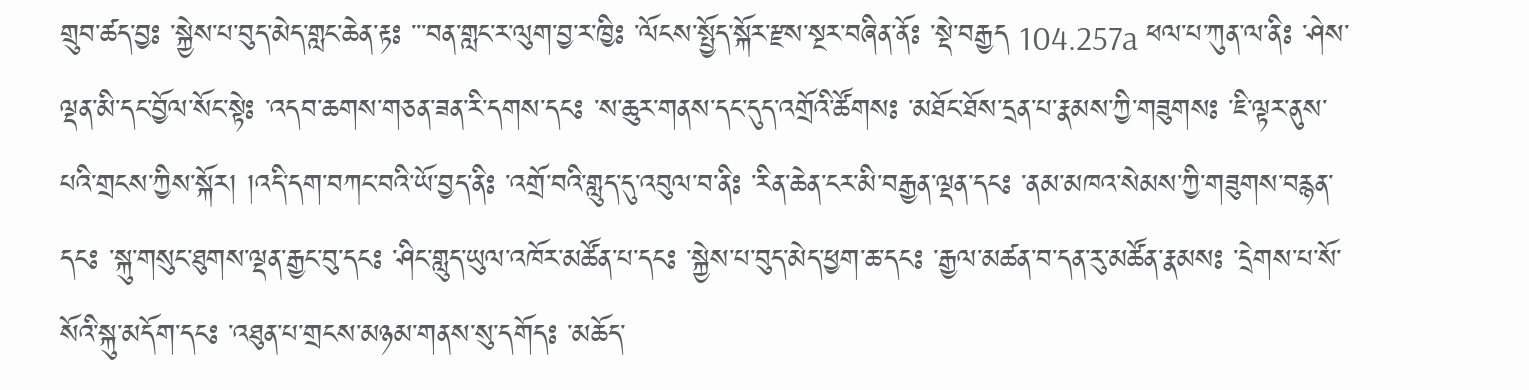གྲུབ་ཚད་བྱཿ ་སྐྱེས་པ་བུད་མེད་གླང་ཆེན་རྟཿ ་་་བན་གླང་ར་ལུག་བྱ་ར་ཁྱིཿ ་ལོངས་སྤྱོད་སྐོར་རྫས་སྔར་བཞིན་ནོཿ ་སྡེ་བརྒྱད 104.257a ཕལ་པ་ཀུན་ལ་ནིཿ ་ཤེས་ལྡན་མི་དང་བྱོལ་སོང་སྟེཿ ་འདབ་ཆགས་གཅན་ཟན་རི་དགས་དངཿ ་ས་ཆུར་གནས་དང་དུད་འགྲོའི་ཚོགསཿ ་མཐོང་ཐོས་དྲན་པ་རྣམས་ཀྱི་གཟུགསཿ ་ཇི་ལྟར་ནུས་པའི་གྲངས་ཀྱིས་སྐོར། །འདི་དག་བཀང་བའི་ཡོ་བྱད་ནིཿ ་འགྲོ་བའི་གླུད་དུ་འབུལ་བ་ནིཿ ་རིན་ཆེན་ངར་མི་བརྒྱན་ལྡན་དངཿ ་ནམ་མཁའ་སེམས་ཀྱི་གཟུགས་བརྙན་དངཿ ་སྐུ་གསུང་ཐུགས་ལྡན་རྒྱང་བུ་དངཿ ་ཤིང་གླུད་ཡུལ་འཁོར་མཚོན་པ་དངཿ ་སྐྱེས་པ་བུད་མེད་ཕྱག་ཆ་དངཿ ་རྒྱལ་མཚན་བ་དན་རུ་མཚོན་རྣམསཿ ་དྲེགས་པ་སོ་སོའི་སྐུ་མདོག་དངཿ ་འཐུན་པ་གྲངས་མཉམ་གནས་སུ་དགོདཿ ་མཆོད་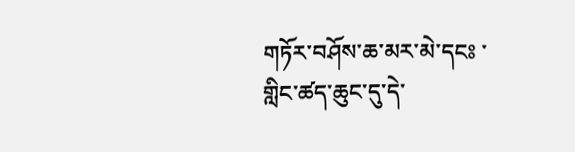གཏོར་བཤོས་ཆ་མར་མེ་དངཿ ་གླིང་ཚད་ཆུང་དུ་དེ་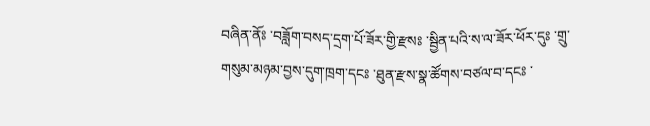བཞིན་ནོཿ ་བཟློག་བསད་དྲག་པོ་ཟོར་གྱི་རྫསཿ ་སྦྱིན་པའི་ས་ལ་ཟོར་ཕོར་དུཿ ་གྲུ་གསུམ་མཉམ་བྱས་དུག་ཁྲག་དངཿ ་ཐུན་རྫས་སྣ་ཚོགས་བཙལ་བ་དངཿ ་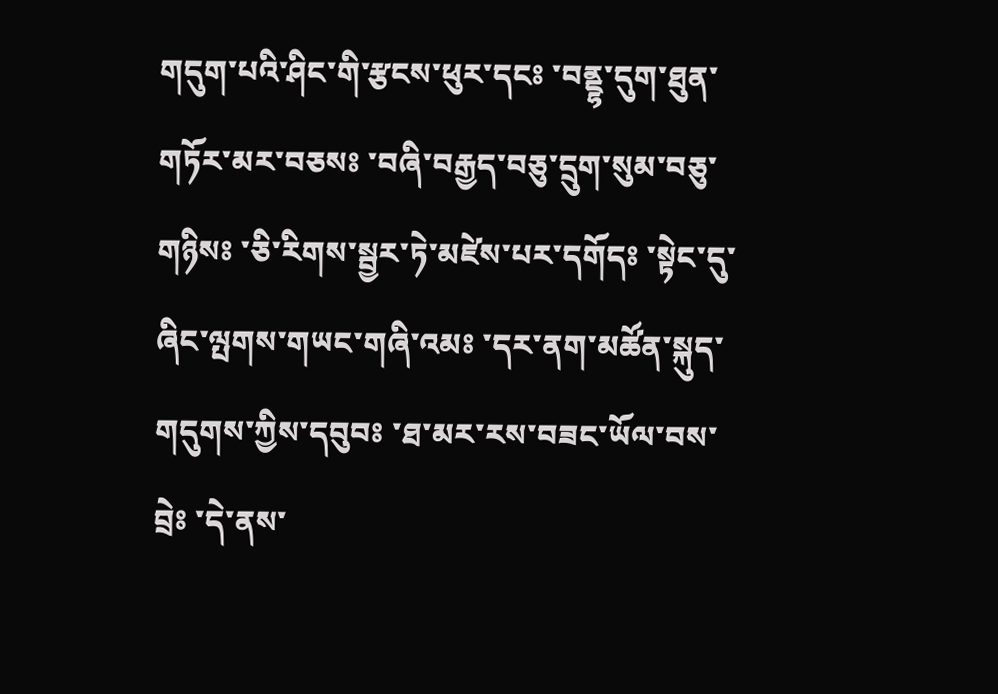གདུག་པའི་ཤིང་གི་རྩངས་ཕུར་དངཿ ་བནྡྷ་དུག་ཐུན་གཏོར་མར་བཅསཿ ་བཞི་བརྒྱད་བཅུ་དྲུག་སུམ་བཅུ་གཉིསཿ ་ཅི་རིགས་སྦྱར་ཏེ་མཛེས་པར་དགོདཿ ་སྟེང་དུ་ཞིང་ལྤགས་གཡང་གཞི་འམཿ ་དར་ནག་མཚོན་སྐུད་གདུགས་ཀྱིས་དབུབཿ ་ཐ་མར་རས་བཟང་ཡོལ་བས་བྲེཿ ་དེ་ནས་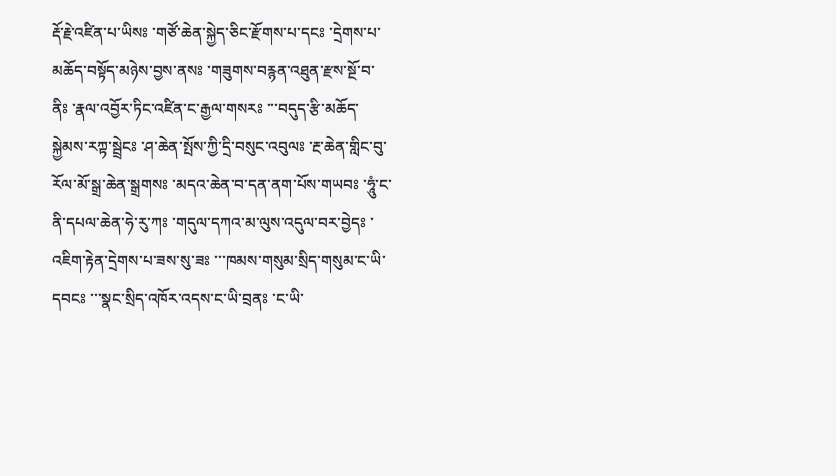རྡོ་རྗེ་འཛིན་པ་ཡིསཿ ་གཙོ་ཆེན་སྐྱེད་ཅིང་རྫོགས་པ་དངཿ ་དྲེགས་པ་མཆོད་བསྟོད་མཉེས་བྱས་ནསཿ ་གཟུགས་བརྙན་འཐུན་རྫས་སྔོ་བ་ནིཿ ་རྣལ་འབྱོར་ཏིང་འཛིན་ང་རྒྱལ་གསརཿ ་་་བདུད་རྩི་མཆོད་སྐྱེམས་རཀྟ་སྦྲེངཿ ་ཤ་ཆེན་སྤོས་ཀྱི་དྲི་བསུང་འབུལཿ ་རྔ་ཆེན་གླིང་བུ་རོལ་མོ་སྒྲ་ཆེན་སྒྲགསཿ ་མདའ་ཆེན་བ་དན་ནག་པོས་གཡབཿ ་ཧཱུཾ་ང་ནི་དཔལ་ཆེན་ཧེ་རུ་ཀཿ ་གདུལ་དཀའ་མ་ལུས་འདུལ་བར་བྱེདཿ ་འཇིག་རྟེན་དྲེགས་པ་ཟས་སུ་ཟཿ ་་་ཁམས་གསུམ་སྲིད་གསུམ་ང་ཡི་དབངཿ ་་་སྣང་སྲིད་འཁོར་འདས་ང་ཡི་བྲནཿ ་ང་ཡི་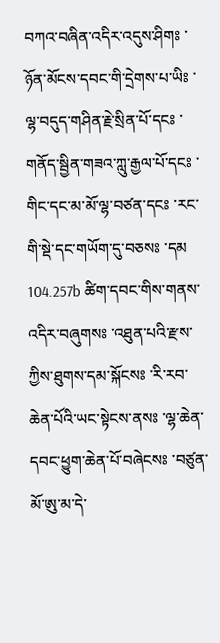བཀའ་བཞིན་འདིར་འདུས་ཤིགཿ ་ཉོན་མོངས་དབང་གི་དྲེགས་པ་ཡིཿ ་ལྷ་བདུད་གཤིན་རྗེ་སྲིན་པོ་དངཿ ་གནོད་སྦྱིན་གཟའ་ཀླུ་རྒྱལ་པོ་དངཿ ་གིང་དང་མ་མོ་ལྷ་བཙན་དངཿ ་རང་གི་སྡེ་དང་གཡོག་དུ་བཅསཿ ་དམ 104.257b ཚིག་དབང་གིས་གནས་འདིར་བཞུགསཿ ་འཐུན་པའི་རྫས་ཀྱིས་ཐུགས་དམ་སྐོངསཿ ་རི་རབ་ཆེན་པོའི་ཡང་སྟེངས་ནསཿ ་ལྷ་ཆེན་དབང་ཕྱུག་ཆེན་པོ་བཞེངསཿ ་བཙུན་མོ་ཨུ་མ་དེ་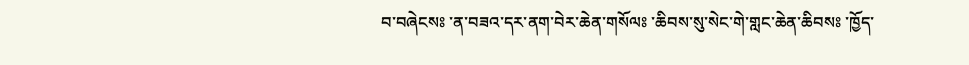བ་བཞེངསཿ ་ན་བཟའ་དར་ནག་བེར་ཆེན་གསོལཿ ་ཆིབས་སུ་སེང་གེ་གླང་ཆེན་ཆིབསཿ ་ཁྱོད་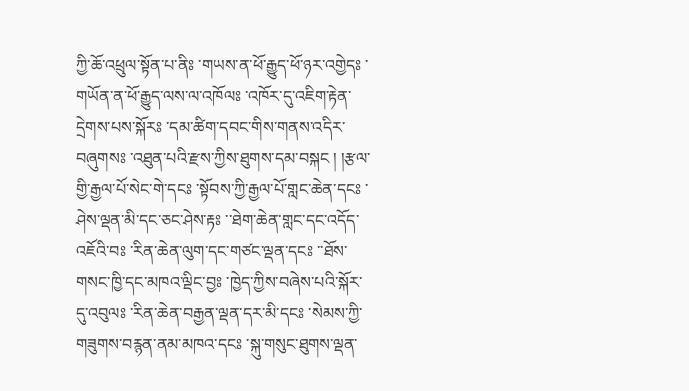ཀྱི་ཆོ་འཕྲུལ་སྟོན་པ་ནིཿ ་གཡས་ན་ཕོ་རྒྱུད་ཕོ་ཉར་འགྱེདཿ ་གཡོན་ན་ཕོ་རྒྱུད་ལས་ལ་འཁོལཿ ་འཁོར་དུ་འཇིག་རྟེན་དྲེགས་པས་སྐོརཿ ་དམ་ཚིག་དབང་གིས་གནས་འདིར་བཞུགསཿ ་འཐུན་པའི་རྫས་ཀྱིས་ཐུགས་དམ་བསྐང ། །རྩལ་གྱི་རྒྱལ་པོ་སེང་གེ་དངཿ ་སྟོབས་ཀྱི་རྒྱལ་པོ་གླང་ཆེན་དངཿ ་ཤེས་ལྡན་མི་དང་ཅང་ཤེས་རྟཿ ་་ཐེག་ཆེན་གླང་དང་འདོད་འཇོའི་བཿ ་རིན་ཆེན་ལུག་དང་གཙང་ལྡན་དངཿ ་་ཐོས་གསང་ཁྱི་དང་མཁའ་ལྡིང་བྱཿ ་ཁྱེད་ཀྱིས་བཞེས་པའི་སྐོར་དུ་འབུལཿ ་རིན་ཆེན་བརྒྱན་ལྡན་དར་མི་དངཿ ་སེམས་ཀྱི་གཟུགས་བརྙན་ནམ་མཁའ་དངཿ ་སྐུ་གསུང་ཐུགས་ལྡན་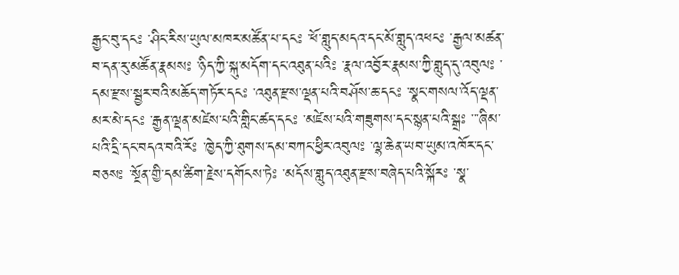རྒྱང་བུ་དངཿ ་ཤིང་རིས་ཡུལ་མཁར་མཚོན་པ་དངཿ ་ཕོ་གླུད་མདའ་དང་མོ་གླུད་འཕངཿ ་རྒྱལ་མཚན་བ་དན་རུ་མཚོན་རྣམསཿ ་ཉིད་ཀྱི་སྐུ་མདོག་དང་འཐུན་པའིཿ ་རྣལ་འབྱོར་རྣམས་ཀྱི་གླུད་དུ་འབུལཿ ་དམ་རྫས་སྦྱར་བའི་མཆོད་གཏོར་དངཿ ་འཐུན་རྫས་ལྡན་པའི་བཤོས་ཆ་དངཿ ་སྣང་གསལ་འོད་ལྡན་མར་མེ་དངཿ ་རྒྱན་ལྡན་མཛེས་པའི་གླིང་ཚད་དངཿ ་མཛེས་པའི་གཟུགས་དང་སྙན་པའི་སྒྲཿ ་་་ཞིམ་པའི་དྲི་དང་བདའ་བའི་རོཿ ་ཁྱེད་ཀྱི་ཐུགས་དམ་བཀང་ཕྱིར་འབུལཿ ་ལྷ་ཆེན་ཡབ་ཡུམ་འཁོར་དང་བཅསཿ ་སྔོན་གྱི་དམ་ཚིག་རྗེས་དགོངས་ཏེཿ ་མདོས་གླུད་འཐུན་རྫས་བཞེད་པའི་སྐོརཿ ་སྣ་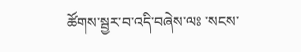ཚོགས་སྦྱར་བ་འདི་བཞེས་ལཿ ་སངས་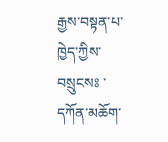རྒྱས་བསྟན་པ་ཁྱེད་ཀྱིས་བསྲུངསཿ ་དཀོན་མཆོག་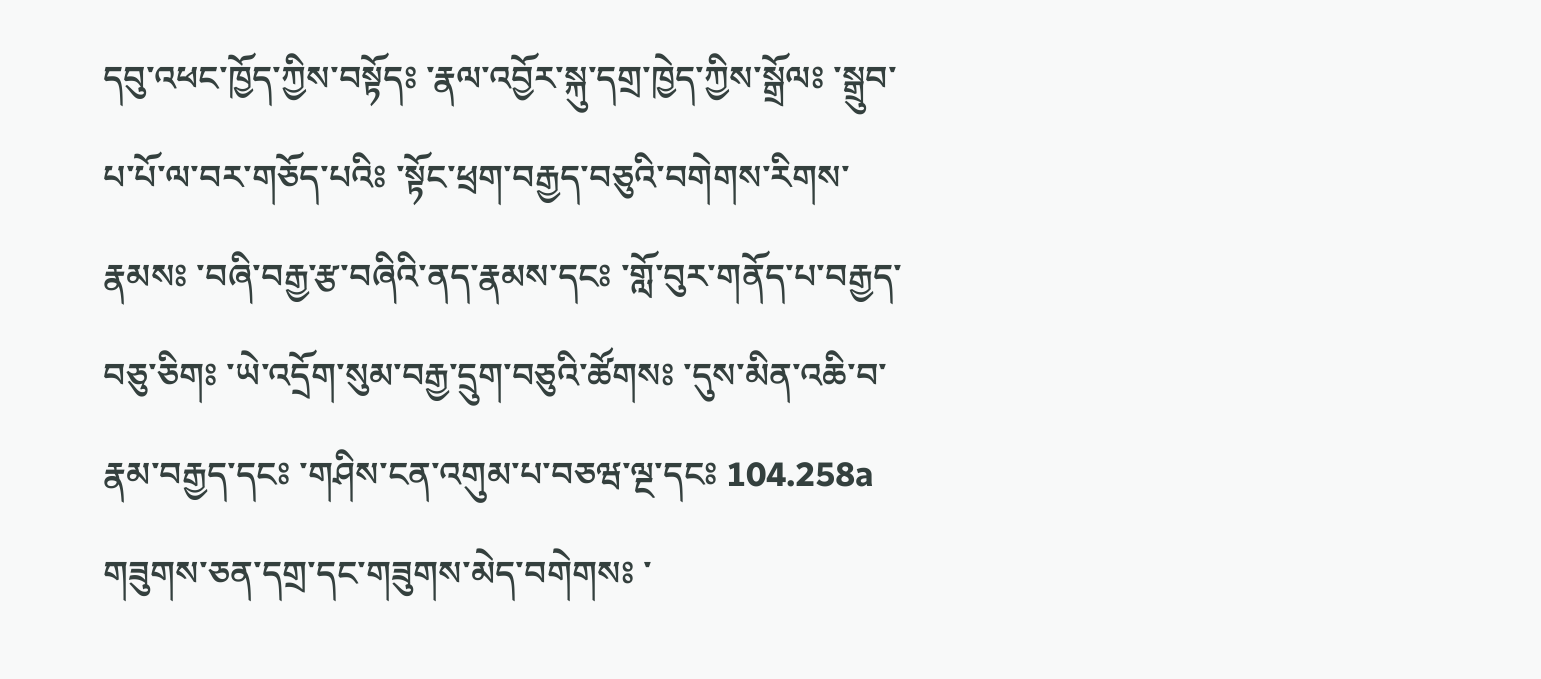དབུ་འཕང་ཁྱོད་ཀྱིས་བསྟོདཿ ་རྣལ་འབྱོར་སྐུ་དགྲ་ཁྱེད་ཀྱིས་སྒྲོལཿ ་སྒྲུབ་པ་པོ་ལ་བར་གཅོད་པའིཿ ་སྟོང་ཕྲག་བརྒྱད་བཅུའི་བགེགས་རིགས་རྣམསཿ ་བཞི་བརྒྱ་རྩ་བཞིའི་ནད་རྣམས་དངཿ ་གློ་བུར་གནོད་པ་བརྒྱད་བཅུ་ཅིགཿ ་ཡེ་འདྲོག་སུམ་བརྒྱ་དྲུག་བཅུའི་ཚོགསཿ ་དུས་མིན་འཆི་བ་རྣམ་བརྒྱད་དངཿ ་གཤིས་ངན་འགུམ་པ་བཅཝ་ལྔ་དངཿ 104.258a གཟུགས་ཅན་དགྲ་དང་གཟུགས་མེད་བགེགསཿ ་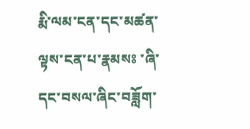རྨི་ལམ་ངན་དང་མཚན་ལྟས་ངན་པ་རྣམསཿ ་ཞི་དང་བསལ་ཞིང་བཟློག་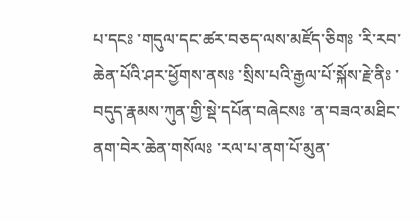པ་དངཿ ་གདུལ་དང་ཚར་བཅད་ལས་མཛོད་ཅིགཿ ་རི་རབ་ཆེན་པོའི་ཤར་ཕྱོགས་ནསཿ ་སྲིས་པའི་རྒྱལ་པོ་སྐོས་རྗེ་ནིཿ ་བདུད་རྣམས་ཀུན་གྱི་སྡེ་དཔོན་བཞེངསཿ ་ན་བཟའ་མཐིང་ནག་བེར་ཆེན་གསོལཿ ་རལ་པ་ནག་པོ་མུན་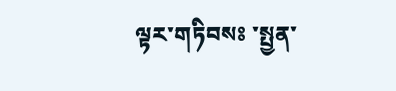ལྟར་གཏིབསཿ ་སྤྱན་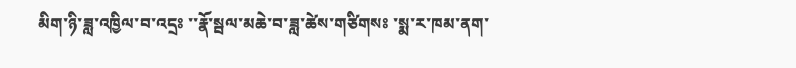མིག་ཉི་ཟླ་འཁྱིལ་བ་འདྲཿ ་་རྣོ་སྦལ་མཆེ་བ་ཟླ་ཚེས་གཙིགསཿ ་སྨ་ར་ཁམ་ནག་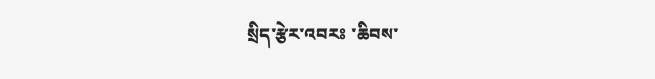སྲིད་རྩེར་འབརཿ ་ཆིབས་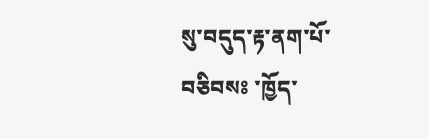སུ་བདུད་རྟ་ནག་པོ་བཅིབསཿ ་ཁྱོད་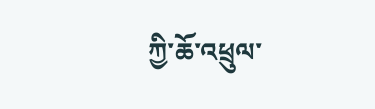ཀྱི་ཆོ་འཕྲུལ་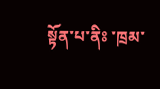སྟོན་པ་ནིཿ ་ཁྲམ་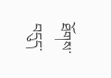ཐོགས་བདུད་